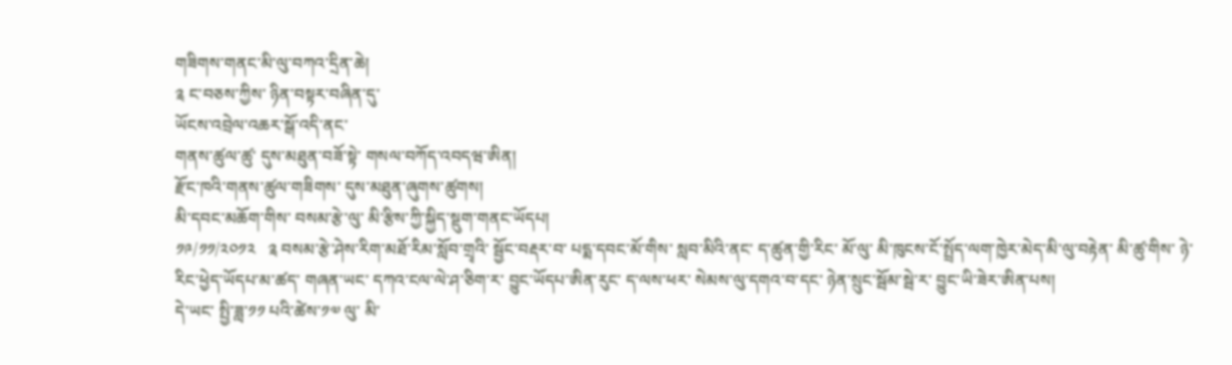གཟིགས་གནང་མི་ལུ་བཀའ་དྲིན་ཆེ།
༉ ང་བཅས་ཀྱིས་ ཉིན་བསྟར་བཞིན་དུ་
ཡོངས་འབྲེལ་འཆར་སྒོ་འདི་ནང་
གནས་ཚུལ་ཚུ་ དུས་མཐུན་བཟོ་སྟེ་ གསལ་བཀོད་འབདཝ་ཨིན།
རྫོང་ཁའི་གནས་ཚུལ་གཟིགས་ དུས་མཐུན་ཞུགས་ཚུགས།
མི་དབང་མཆོག་གིས་ བསམ་རྩེ་ལུ་ མི་རྩིས་ཀྱི་སྐྱིད་སྡུག་གནང་ཡོདཔ།
༡༩/༡༡/༢༠༡༢   ༉ བསམ་རྩེ་ཤེས་རིག་མཐོ་རིམ་སློབ་གྲྭའི་ སྦྱོང་བརྡར་བ་ པདྨ་དབང་མོ་གིས་ སླབ་མིའི་ནང་ ད་ཚུན་གྱི་རིང་ མོ་ལུ་ མི་ཁུངས་ངོ་སྤྲོད་ལག་ཁྱེར་མེད་མི་ལུ་བརྟེན་ མི་ཚུ་གིས་ ཉེ་རིང་ཕྱེད་ཡོདཔ་མ་ཚད་ གཞན་ཡང་ དཀའ་ངལ་ལེ་ཤ་ཅིག་ར་ བྱུང་ཡོདཔ་ཨིན་རུང་ ད་ལས་ཕར་ སེམས་ལུ་དགའ་བ་དང་ ཉེན་སྲུང་སྦོམ་སྦེ་ར་ བྱུང་ཡི་ཟེར་ཨིན་པས།
དེ་ཡང་ སྤྱི་ཟླ་༡༡ པའི་ཚེས་༡༧ ལུ་ མི་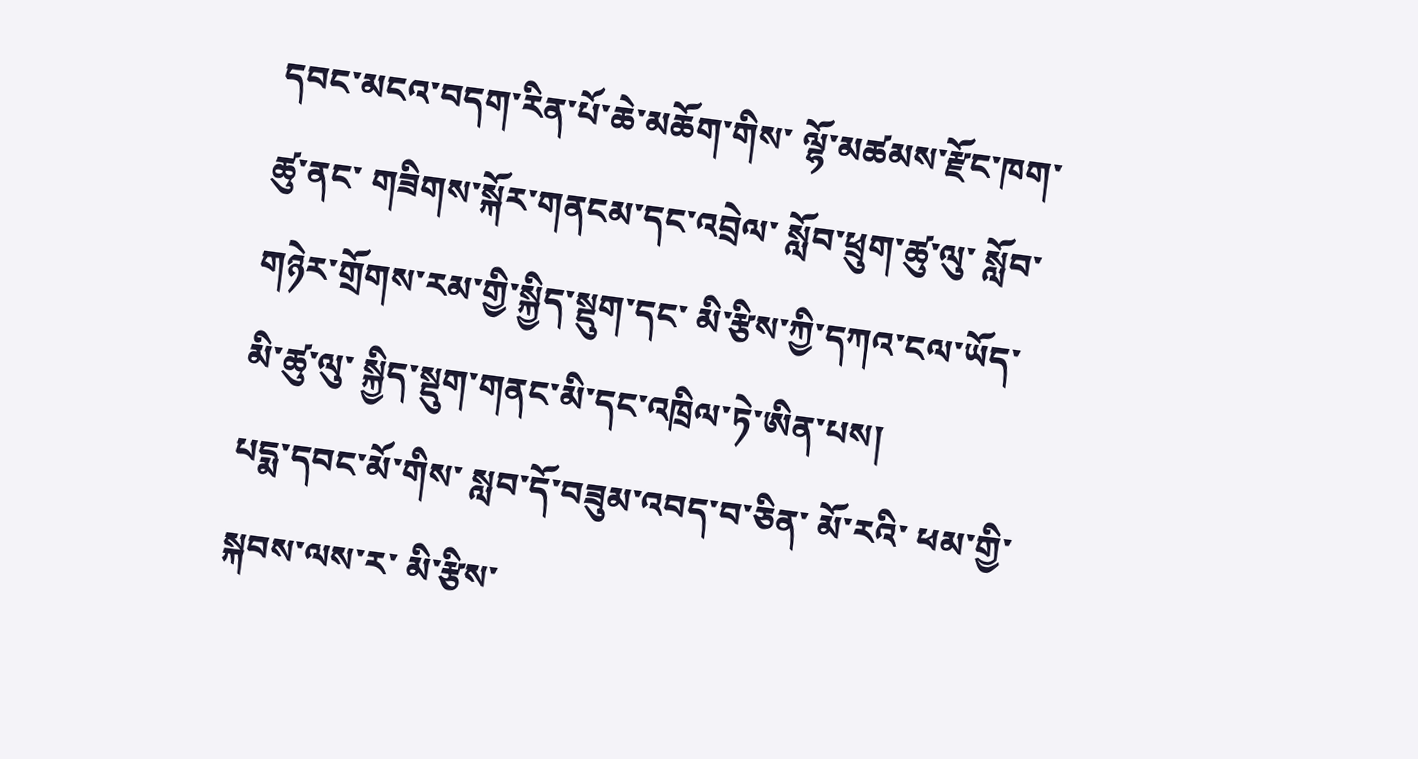དབང་མངའ་བདག་རིན་པོ་ཆེ་མཆོག་གིས་ ལྷོ་མཚམས་རྫོང་ཁག་ཚུ་ནང་ གཟིགས་སྐོར་གནངམ་དང་འབྲེལ་ སློབ་ཕྲུག་ཚུ་ལུ་ སློབ་གཉེར་གྲོགས་རམ་གྱི་སྐྱིད་སྡུག་དང་ མི་རྩིས་ཀྱི་དཀའ་ངལ་ཡོད་མི་ཚུ་ལུ་ སྐྱིད་སྡུག་གནང་མི་དང་འཁྲིལ་ཏེ་ཨིན་པས།
པདྨ་དབང་མོ་གིས་ སླབ་དོ་བཟུམ་འབད་བ་ཅིན་ མོ་རའི་ ཕམ་གྱི་སྐབས་ལས་ར་ མི་རྩིས་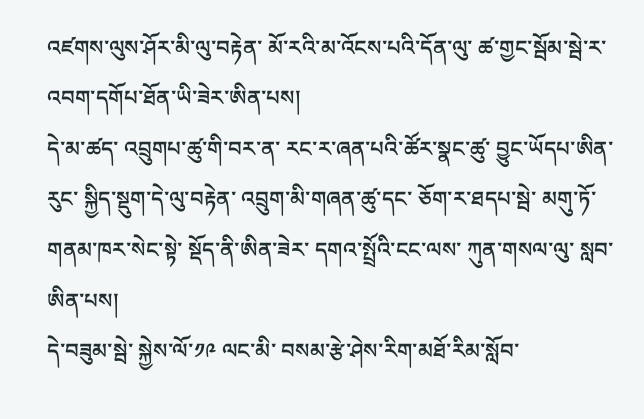འཛགས་ལུས་ཤོར་མི་ལུ་བརྟེན་ མོ་རའི་མ་འོངས་པའི་དོན་ལུ་ ཚ་གྱང་སྦོམ་སྦེ་ར་ འབག་དགོཔ་ཐོན་ཡི་ཟེར་ཨིན་པས།
དེ་མ་ཚད་ འབྲུགཔ་ཚུ་གི་བར་ན་ རང་ར་ཞན་པའི་ཚོར་སྣང་ཚུ་ བྱུང་ཡོདཔ་ཨིན་རུང་ སྐྱིད་སྡུག་དེ་ལུ་བརྟེན་ འབྲུག་མི་གཞན་ཚུ་དང་ ཅོག་ར་ཐདཔ་སྦེ་ མགུ་ཏོ་གནམ་ཁར་སེང་སྟེ་ སྡོད་ནི་ཨིན་ཟེར་ དགའ་སྤྲོའི་ངང་ལས་ ཀུན་གསལ་ལུ་ སླབ་ཨིན་པས།
དེ་བཟུམ་སྦེ་ སྐྱེས་ལོ་༡༩ ལང་མི་ བསམ་རྩེ་ཤེས་རིག་མཐོ་རིམ་སློབ་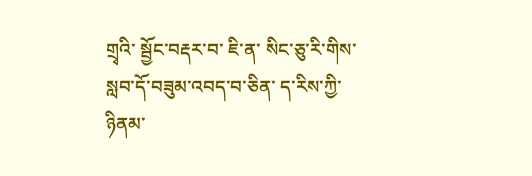གྲྭའི་ སྦྱོང་བརྡར་བ་ ཇི་ན་ སིང་ཅུ་རི་གིས་ སླབ་དོ་བཟུམ་འབད་བ་ཅིན་ ད་རིས་ཀྱི་ཉིནམ་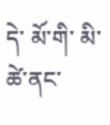དེ་ མོ་གི་ མི་ཚེ་ནང་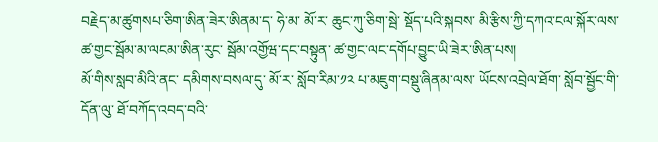བརྗེད་མ་ཚུགསཔ་ཅིག་ཨིན་ཟེར་ཨིནམ་ད་ ཧེ་མ་ མོ་ར་ ཆུང་ཀུ་ཅིག་སྦེ་ སྡོད་པའི་སྐབས་ མི་རྩིས་ཀྱི་དཀའ་ངལ་སྐོར་ལས་ ཚ་གྱང་སྦོམ་མ་ལངམ་ཨིན་རུང་ སྦོམ་འགྱོཝ་དང་བསྟུན་ ཚ་གྱང་ལང་དགོཔ་བྱུང་ཡི་ཟེར་ཨིན་པས།
མོ་གིས་སླབ་མིའི་ནང་ དམིགས་བསལ་དུ་ མོ་ར་ སློབ་རིམ་༡༢ པ་མཇུག་བསྡུ་ཞིནམ་ལས་ ཡོངས་འབྲེལ་ཐོག་ སློབ་སྦྱོང་གི་དོན་ལུ་ ཐོ་བཀོད་འབད་བའི་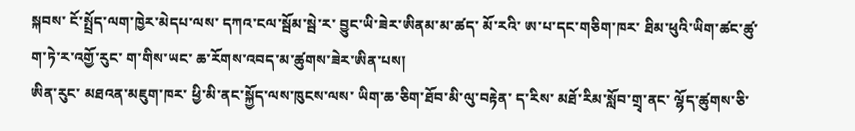སྐབས་ ངོ་སྤྲོད་ལག་ཁྱེར་མེདཔ་ལས་ དཀའ་ངལ་སྦོམ་སྦེ་ར་ བྱུང་ཡི་ཟེར་ཨིནམ་མ་ཚད་ མོ་རའི་ ཨ་པ་དང་གཅིག་ཁར་ ཐིམ་ཕུའི་ཡིག་ཚང་ཚུ་ ག་ཏེ་ར་འགྱོ་རུང་ ག་གིས་ཡང་ ཆ་རོགས་འབད་མ་ཚུགས་ཟེར་ཨིན་པས།
ཨིན་རུང་ མཐའན་མཇུག་ཁར་ ཕྱི་མི་ནང་སྐྱོད་ལས་ཁུངས་ལས་ ཡིག་ཆ་ཅིག་ཐོབ་མི་ལུ་བརྟེན་ ད་རིས་ མཐོ་རིམ་སློབ་གྲྭ་ནང་ ལྷོད་ཚུགས་ཅི་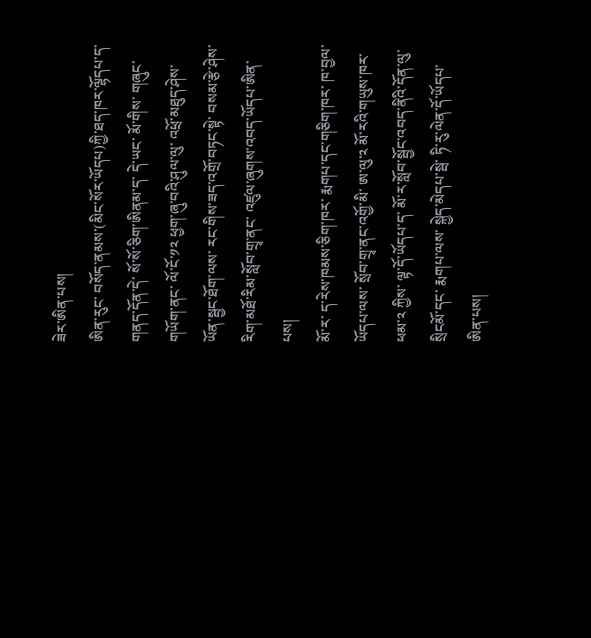ཟེར་ཨིན་པས།
ཨིན་རུང་ བསོད་ནམས་(མིང་སོར་ཡོདཔ)ཀྱི་ཐད་ཁར་ལྷོདཔ་ད་ གནད་དོན་དེ་ སོ་སོ་ཅིག་ཨིནམ་ད་ དེ་ཡང་ མོ་གིས་ གཞུང་གཡོག་ནང་ ལོ་ངོ་༡༢ ཕྱག་ཞུ་བའི་ཤུལ་ལུ་ འཕྲོ་མཐུད་ཤེས་ཡོན་སྦྱང་ཐོག་ལས་ རང་གིས་ཟད་འགྲོ་བཏང་སྟེ་ བསམ་རྩེ་ཤེས་རིག་མཐོ་རིམ་སློབ་གྲྭ་ནང་ འཛུལ་ཞུགས་འབད་ཡོདཔ་ཨིན་པས།
མོ་ར་ ད་རེས་ཁམས་ཅིག་ཁར་ རྨགཔ་དང་གཅིག་ཁར་ ཁ་བྱལ་ཡོདཔ་ལས་ སྲོབ་གྲྭ་ནང་འགྱོ་མི་ ཨ་ལུ་༢ མོ་རའི་གཡུས་ཁར་ ཕམ་༢ ཀྱིས་ ལྟ་དོ་ཡོདཔ་ད་ མོ་ར་སློབ་སྦྱོང་འབད་ནིའི་དོན་ལུ་ སྲིངམོ་དང་ རྨགཔ་ལས་ སྐྱེད་མེདཔ་སྦེ་ ཏི་རུ་ལེན་དོ་ཡོདཔ་ཨིན་པས།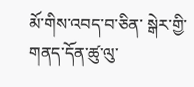མོ་གིས་འབད་བ་ཅིན་ སྒེར་གྱི་གནད་དོན་ཚུ་ལུ་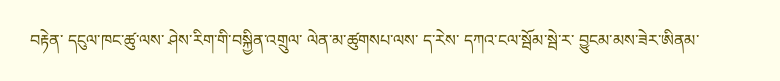བརྟེན་ དངུལ་ཁང་ཚུ་ལས་ ཤེས་རིག་གི་བསྐྱིན་འགྲུལ་ ལེན་མ་ཚུགསཔ་ལས་ ད་རེས་ དཀའ་ངལ་སྦོམ་སྦེ་ར་ བྱུངམ་མས་ཟེར་ཨིནམ་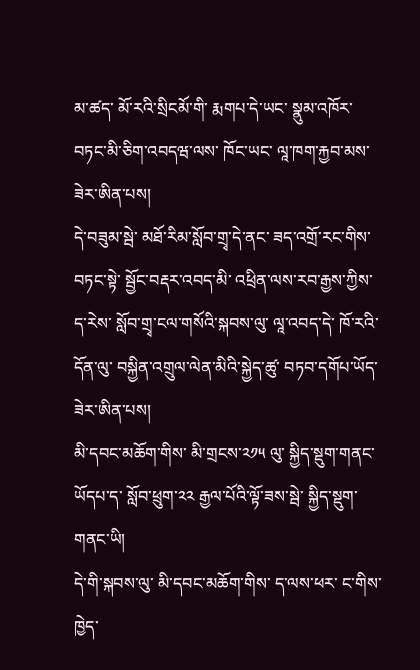མ་ཚད་ མོ་རའི་སྲིངམོ་གི་ རྨགཔ་དེ་ཡང་ སྣུམ་འཁོར་བཏང་མི་ཅིག་འབདཝ་ལས་ ཁོང་ཡང་ ལཱ་ཁག་རྐྱབ་མས་ཟེར་ཨིན་པས།
དེ་བཟུམ་སྦེ་ མཐོ་རིམ་སློབ་གྲྭ་དེ་ནང་ ཟད་འགྲོ་རང་གིས་བཏང་སྟེ་ སྦྱོང་བརྡར་འབད་མི་ འཕྲིན་ལས་རབ་རྒྱས་ཀྱིས་ ད་རེས་ སློབ་གྲྭ་ངལ་གསོའི་སྐབས་ལུ་ ལཱ་འབད་དེ་ ཁོ་རའི་དོན་ལུ་ བསྐྱིན་འགྲུལ་ལེན་མིའི་སྐྱེད་ཚུ་ བཏབ་དགོཔ་ཡོད་ཟེར་ཨིན་པས།
མི་དབང་མཆོག་གིས་ མི་གྲངས་༢༡༥ ལུ་ སྐྱིད་སྡུག་གནང་ཡོདཔ་ད་ སློབ་ཕྲུག་༢༢ རྒྱལ་པོའི་ལྟོ་ཟས་སྦེ་ སྐྱིད་སྡུག་གནང་ཡི།
དེ་གི་སྐབས་ལུ་ མི་དབང་མཆོག་གིས་ ད་ལས་ཕར་ ང་གིས་ ཁྱེད་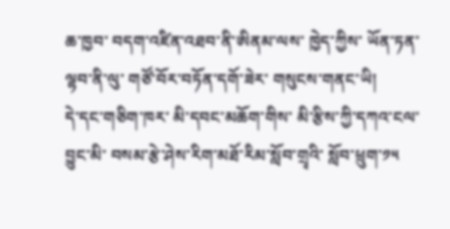ཆ་ཁྱབ་ བདག་འཛིན་འཐབ་ནི་ཨིནམ་ལས་ ཁྱེད་ཀྱིས་ ཡོན་ཏན་ལྷབ་ནི་ལུ་ གཙོ་བོར་བཏོན་དགོ་ཟེར་ གསུངས་གནང་ཡི།
དེ་དང་གཅིག་ཁར་ མི་དབང་མཆོག་གིས་ མི་རྩིས་ཀྱི་དཀའ་ངལ་བྱུང་མི་ བསམ་རྩེ་ཤེས་རིག་མཐོ་རིམ་སློབ་གྲྭའི་ སློབ་ཕྲུག་༡༥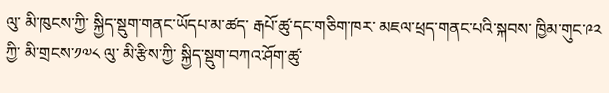ལུ་ མི་ཁུངས་ཀྱི་ སྐྱིད་སྡུག་གནང་ཡོདཔ་མ་ཚད་ རྒཔོ་ཚུ་དང་གཅིག་ཁར་ མཇལ་ཕྲད་གནང་པའི་སྐབས་ ཁྱིམ་གུང་༩༢ ཀྱི་ མི་གྲངས་༡༧༨ ལུ་ མི་རྩིས་ཀྱི་ སྐྱིད་སྡུག་བཀའ་ཤོག་ཚུ་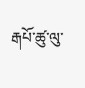རྒཔོ་ཚུ་ལུ་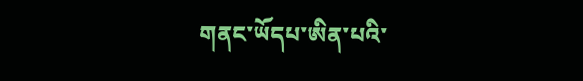གནང་ཡོདཔ་ཨིན་པའི་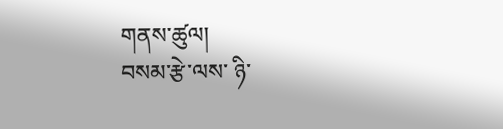གནས་ཚུལ།
བསམ་རྩེ་ལས་ ཉི་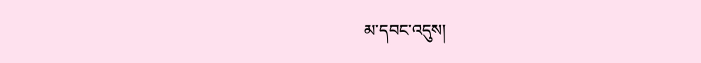མ་དབང་འདུས།